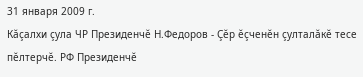31 января 2009 г.
Кăçалхи çула ЧР Президенчĕ Н.Федоров - Çĕр ĕçченĕн çулталăкĕ тесе пĕлтерчĕ. РФ Президенчĕ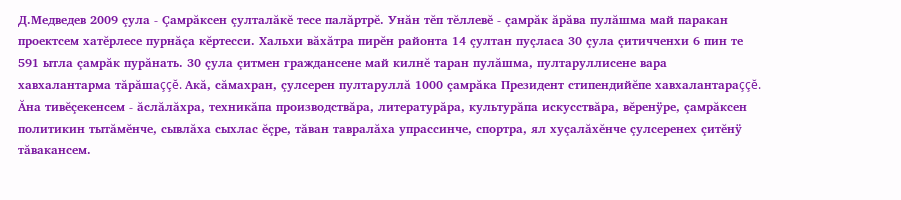Д.Медведев 2009 çула - Çамрăксен çулталăкĕ тесе палăртрĕ. Унăн тĕп тĕллевĕ - çамрăк ăрăва пулăшма май паракан проектсем хатĕрлесе пурнăçа кĕртесси. Хальхи вăхăтра пирĕн районта 14 çултан пуçласа 30 çула çитичченхи 6 пин те 591 ытла çамрăк пурăнать. 30 çула çитмен граждансене май килнĕ таран пулăшма, пултаруллисене вара хавхалантарма тăрăшаççĕ. Акă, сăмахран, çулсерен пултаруллă 1000 çамрăка Президент стипендийĕпе хавхалантараççĕ.
Ăна тивĕçекенсем - ăслăлăхра, техникăпа производствăра, литературăра, культурăпа искусствăра, вĕренÿре, çамрăксен политикин тытăмĕнче, сывлăха сыхлас ĕçре, тăван тавралăха упрассинче, спортра, ял хуçалăхĕнче çулсеренех çитĕнÿ тăвакансем.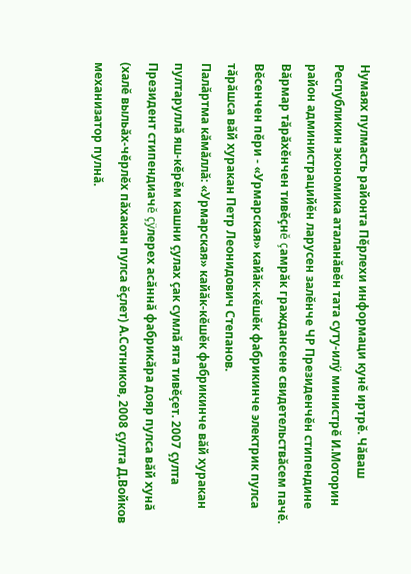Нумаях пулмасть районта Пĕрлехи информаци кунĕ иртрĕ. Чăваш Республикин экономика аталанăвĕн тата суту-илÿ министрĕ И.Моторин район администрацийĕн ларусен залĕнче ЧР Президенчĕн стипендине Вăрмар тăрăхĕнчен тивĕçнĕ çамрăк граждансене свидетельствăсем пачĕ. Вĕсенчен пĕри - «Урмарская» кайăк-кĕшĕк фабрикинче электрик пулса тăрăшса вăй хуракан Петр Леонидович Степанов.
Палăртма кăмăллă: «Урмарская» кайăк-кĕшĕк фабрикинче вăй хуракан пултаруллă яш-кĕрĕм кашни çулах çак сумлă ята тивĕçет. 2007 çулта Президент стипендиачĕ çÿлерех асăннă фабрикăра дояр пулса вăй хунă (халĕ выльăх-чĕрлĕх пăхакан пулса ĕçлет) А.Сотников, 2008 çулта Д.Войков механизатор пулнă.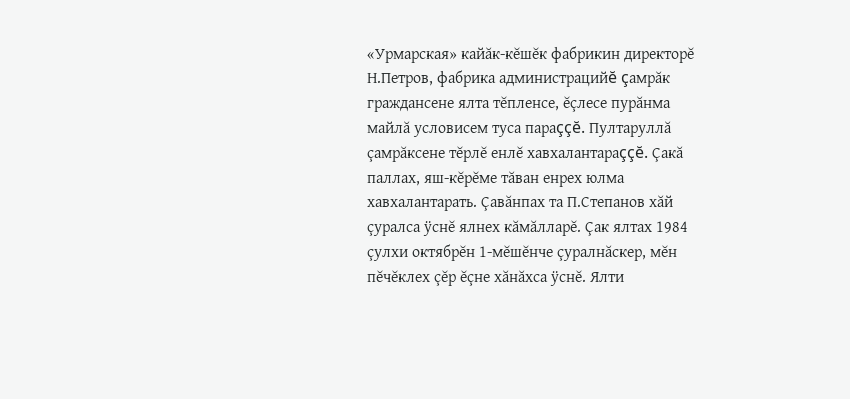«Урмарская» кайăк-кĕшĕк фабрикин директорĕ Н.Петров, фабрика администрацийĕ çамрăк граждансене ялта тĕпленсе, ĕçлесе пурăнма майлă условисем туса параççĕ. Пултаруллă çамрăксене тĕрлĕ енлĕ хавхалантараççĕ. Çакă паллах, яш-кĕрĕме тăван енрех юлма хавхалантарать. Çавăнпах та П.Степанов хăй çуралса ÿснĕ ялнех кăмăлларĕ. Çак ялтах 1984 çулхи октябрĕн 1-мĕшĕнче çуралнăскер, мĕн пĕчĕклех çĕр ĕçне хăнăхса ÿснĕ. Ялти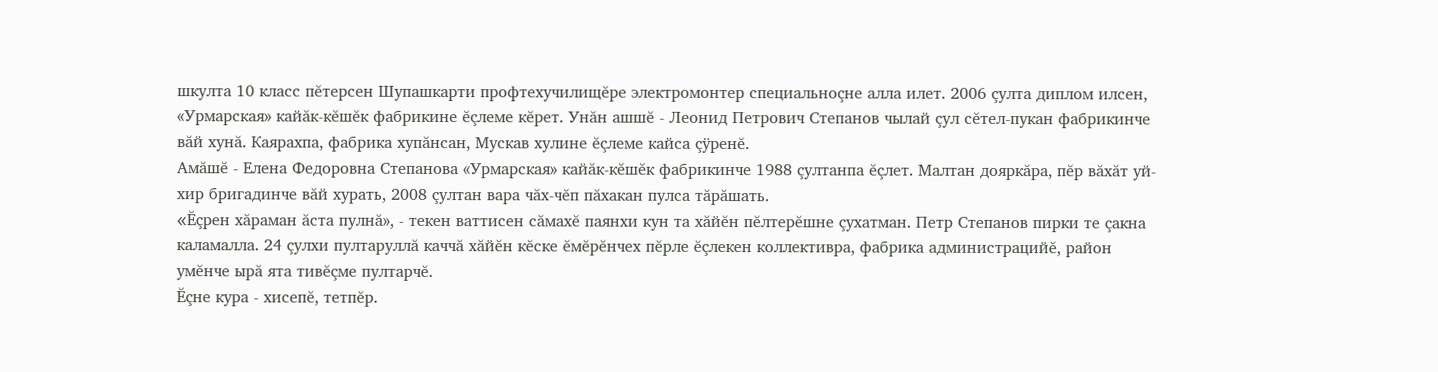шкулта 10 класс пĕтерсен Шупашкарти профтехучилищĕре электромонтер специальноçне алла илет. 2006 çулта диплом илсен, «Урмарская» кайăк-кĕшĕк фабрикине ĕçлеме кĕрет. Унăн ашшĕ - Леонид Петрович Степанов чылай çул сĕтел-пукан фабрикинче вăй хунă. Каярахпа, фабрика хупăнсан, Мускав хулине ĕçлеме кайса çÿренĕ.
Амăшĕ - Елена Федоровна Степанова «Урмарская» кайăк-кĕшĕк фабрикинче 1988 çултанпа ĕçлет. Малтан дояркăра, пĕр вăхăт уй-хир бригадинче вăй хурать, 2008 çултан вара чăх-чĕп пăхакан пулса тăрăшать.
«Ĕçрен хăраман ăста пулнă», - текен ваттисен сăмахĕ паянхи кун та хăйĕн пĕлтерĕшне çухатман. Петр Степанов пирки те çакна каламалла. 24 çулхи пултаруллă каччă хăйĕн кĕске ĕмĕрĕнчех пĕрле ĕçлекен коллективра, фабрика администрацийĕ, район умĕнче ырă ята тивĕçме пултарчĕ.
Ĕçне кура - хисепĕ, тетпĕр.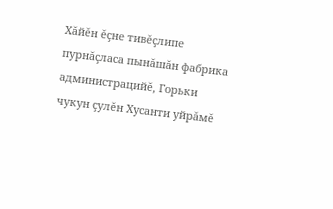Хăйĕн ĕçне тивĕçлипе пурнăçласа пынăшăн фабрика администрацийĕ, Горьки чукун çулĕн Хусанти уйрăмĕ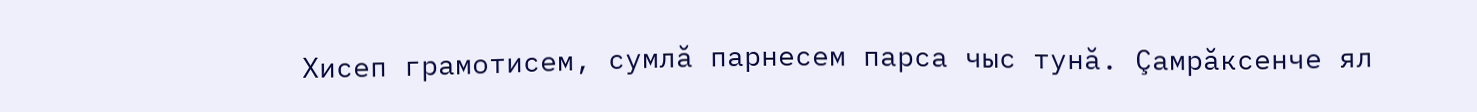Хисеп грамотисем, сумлă парнесем парса чыс тунă. Çамрăксенче ял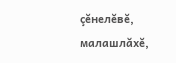çĕнелĕвĕ, малашлăхĕ,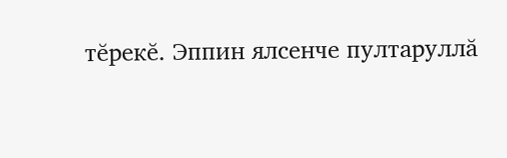тĕрекĕ. Эппин ялсенче пултаруллă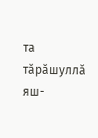та тăрăшуллă яш-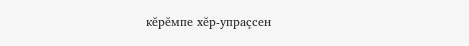кĕрĕмпе хĕр-упраçсен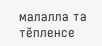малалла та тĕпленсе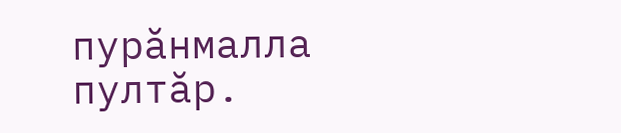пурăнмалла пултăр.